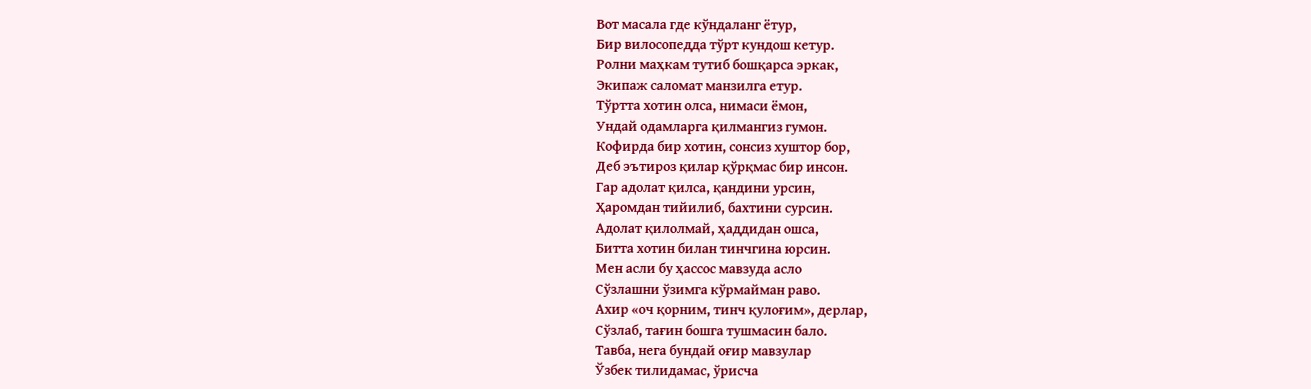Вот масала где кўндаланг ётур,
Бир вилосопедда тўрт кундош кетур.
Ролни маҳкам тутиб бошқарса эркак,
Экипаж саломат манзилга етур.
Тўртта хотин олса, нимаси ёмон,
Ундай одамларга қилмангиз гумон.
Кофирда бир хотин, сонсиз хуштор бор,
Деб эътироз қилар қўрқмас бир инсон.
Гар адолат қилса, қандини урсин,
Ҳаромдан тийилиб, бахтини сурсин.
Адолат қилолмай, ҳаддидан ошса,
Битта хотин билан тинчгина юрсин.
Мен асли бу ҳассос мавзуда асло
Сўзлашни ўзимга кўрмайман раво.
Ахир «оч қорним, тинч қулоғим», дерлар,
Сўзлаб, тағин бошга тушмасин бало.
Тавба, нега бундай оғир мавзулар
Ўзбек тилидамас, ўрисча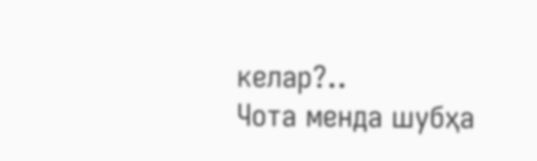келар?..
Чота менда шубҳа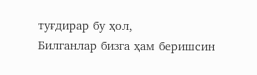туғдирар бу ҳол,
Билганлар бизга ҳам беришсин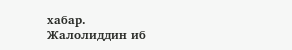хабар.
Жалолиддин иб